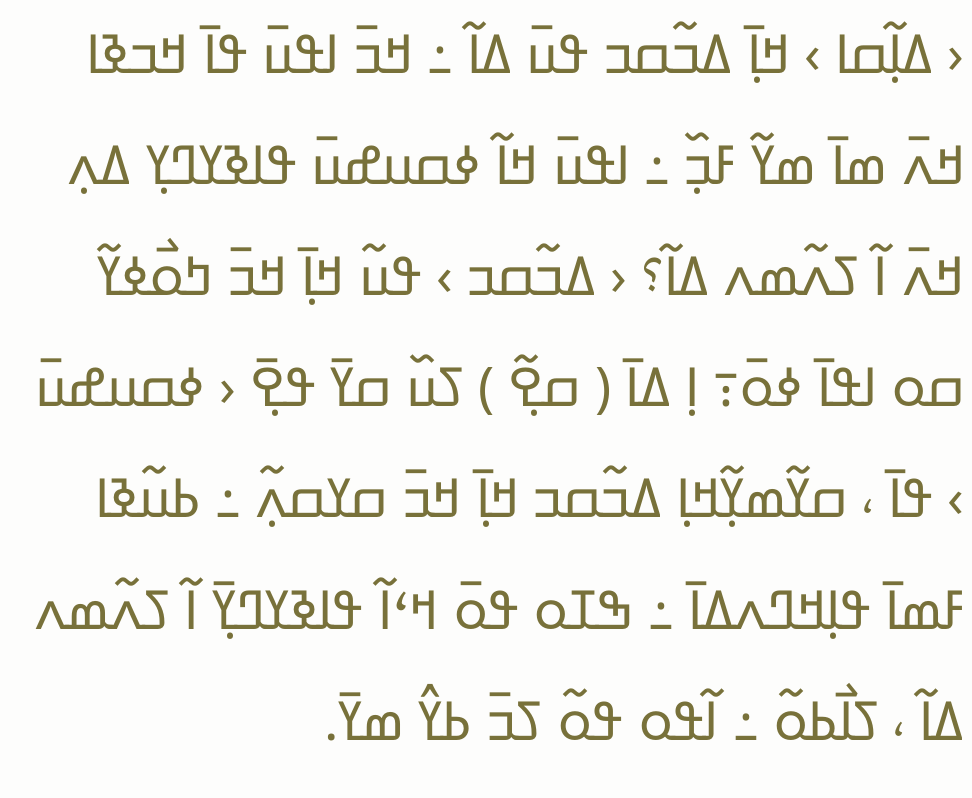‹ ߡߊ߲߬ߛߊ › ߞߊ߲߫ ߡߏ߬ߛߏ ߟߎ߫ ߡߊ߬ ߸ ߞߏ߫ ߊߟߎ߫ ߟߊ߫ ߞߏߢߊ ߞߍ߫ ߘߊ߫ ߘߌ߬ ߓߏ߲߰ ߸ ߊߟߎ߫ ߞߊ߬ ߦߛߎߝߎ߫ ߟߊߢߌߣߌ߲ ߡߍ߲ ߞߍ߫ ߊ߬ ߖߍ߬ߘߍ ߡߊ߬؟ ‹ ߡߏ߬ߛߏ › ߟߎ߬ ߞߊ߲߫ ߞߏ߫ ߤߋ߯ߦߌ߬ ߛߋ ߊߟߊ߫ ߦߋ߫߹ ߊ߲ ߡߊ߫ ( ߛߐ߲߬ ) ߖߎ߰ ߛߌ߫ ߟߐ߲߫ ‹ ߦߛߎߝߎ߫ › ߟߊ߫ ، ߛߌ߬ߘߌ߲߬ߞߊ߲ ߡߏ߬ߛߏ ߞߊ߲߫ ߞߏ߫ ߛߌߛߍ߲߬ ߸ ߕߎ߬ߢߊ ߓߘߊ߫ ߟߊ߲ߞߣߍߡߊ߫ ߸ ߒߠߋ ߟߋ߫ ߞߵߊ߬ ߟߊߢߌߣߌ߲߫ ߊ߬ ߖߍ߬ߘߍ ߡߊ߬ ، ߖߊ߯ߕߋ߬ ߸ ߊ߬ߟߋ ߟߋ߬ ߖߏ߫ ߕߌ߮ ߘߌ߫.